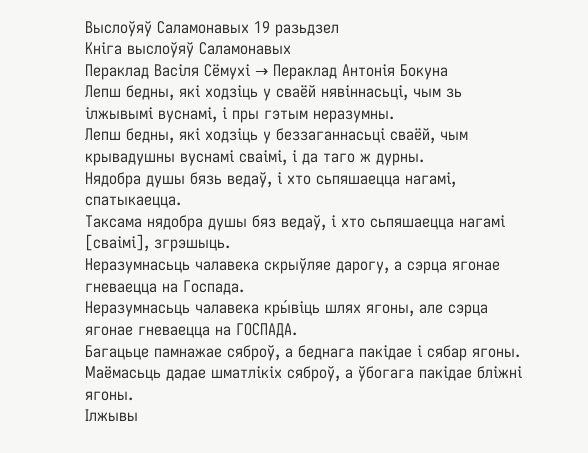Выслоўяў Саламонавых 19 разьдзел
Кніга выслоўяў Саламонавых
Пераклад Васіля Сёмухі → Пераклад Антонія Бокуна
Лепш бедны, які ходзіць у сваёй нявіннасьці, чым зь ілжывымі вуснамі, і пры гэтым неразумны.
Лепш бедны, які ходзіць у беззаганнасьці сваёй, чым крывадушны вуснамі сваімі, і да таго ж дурны.
Нядобра душы бязь ведаў, і хто сьпяшаецца нагамі, спатыкаецца.
Таксама нядобра душы бяз ведаў, і хто сьпяшаецца нагамі [сваімі], згрэшыць.
Неразумнасьць чалавека скрыўляе дарогу, а сэрца ягонае гневаецца на Госпада.
Неразумнасьць чалавека кры́віць шлях ягоны, але сэрца ягонае гневаецца на ГОСПАДА.
Багацьце памнажае сяброў, а беднага пакідае і сябар ягоны.
Маёмасьць дадае шматлікіх сяброў, а ўбогага пакідае бліжні ягоны.
Ілжывы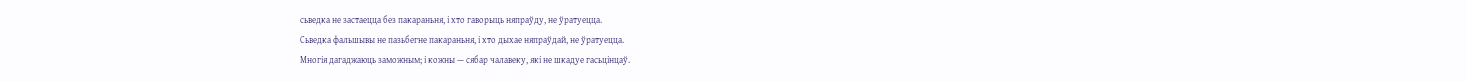сьведка не застаецца без пакараньня, і хто гаворыць няпраўду, не ўратуецца.
Сьведка фальшывы не пазьбегне пакараньня, і хто дыхае няпраўдай, не ўратуецца.
Многія дагаджаюць заможным; і кожны — сябар чалавеку, які не шкадуе гасьцінцаў.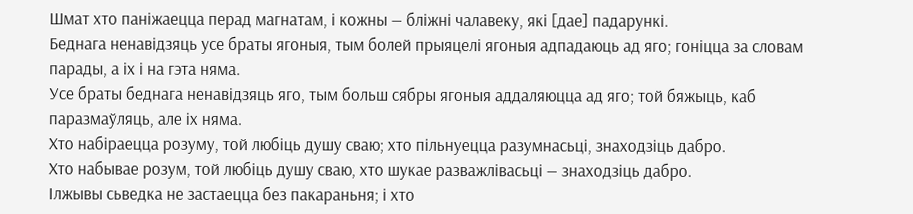Шмат хто паніжаецца перад магнатам, і кожны — бліжні чалавеку, які [дае] падарункі.
Беднага ненавідзяць усе браты ягоныя, тым болей прыяцелі ягоныя адпадаюць ад яго; гоніцца за словам парады, а іх і на гэта няма.
Усе браты беднага ненавідзяць яго, тым больш сябры ягоныя аддаляюцца ад яго; той бяжыць, каб паразмаўляць, але іх няма.
Хто набіраецца розуму, той любіць душу сваю; хто пільнуецца разумнасьці, знаходзіць дабро.
Хто набывае розум, той любіць душу сваю, хто шукае разважлівасьці — знаходзіць дабро.
Ілжывы сьведка не застаецца без пакараньня; і хто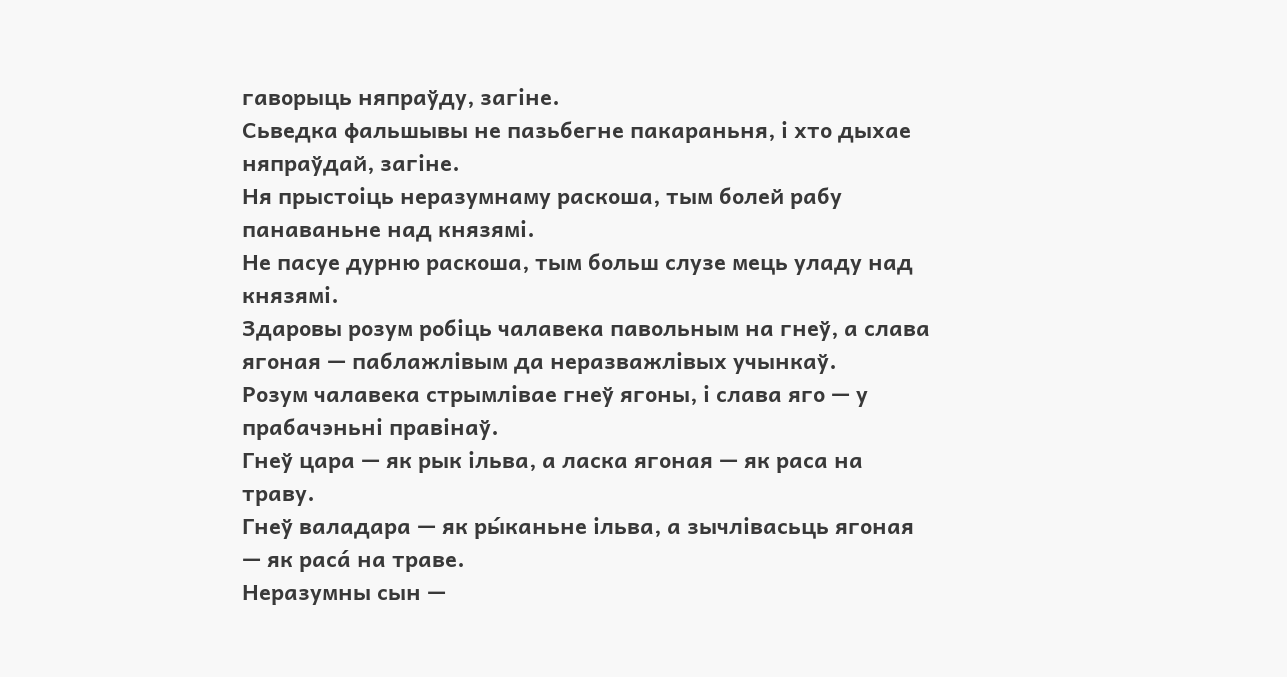гаворыць няпраўду, загіне.
Сьведка фальшывы не пазьбегне пакараньня, і хто дыхае няпраўдай, загіне.
Ня прыстоіць неразумнаму раскоша, тым болей рабу панаваньне над князямі.
Не пасуе дурню раскоша, тым больш слузе мець уладу над князямі.
Здаровы розум робіць чалавека павольным на гнеў, а слава ягоная — паблажлівым да неразважлівых учынкаў.
Розум чалавека стрымлівае гнеў ягоны, і слава яго — у прабачэньні правінаў.
Гнеў цара — як рык ільва, а ласка ягоная — як раса на траву.
Гнеў валадара — як ры́каньне ільва, а зычлівасьць ягоная — як раса́ на траве.
Неразумны сын —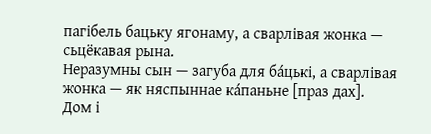пагібель бацьку ягонаму, а сварлівая жонка — сьцёкавая рына.
Неразумны сын — загуба для ба́цькі, а сварлівая жонка — як няспыннае ка́паньне [праз дах].
Дом і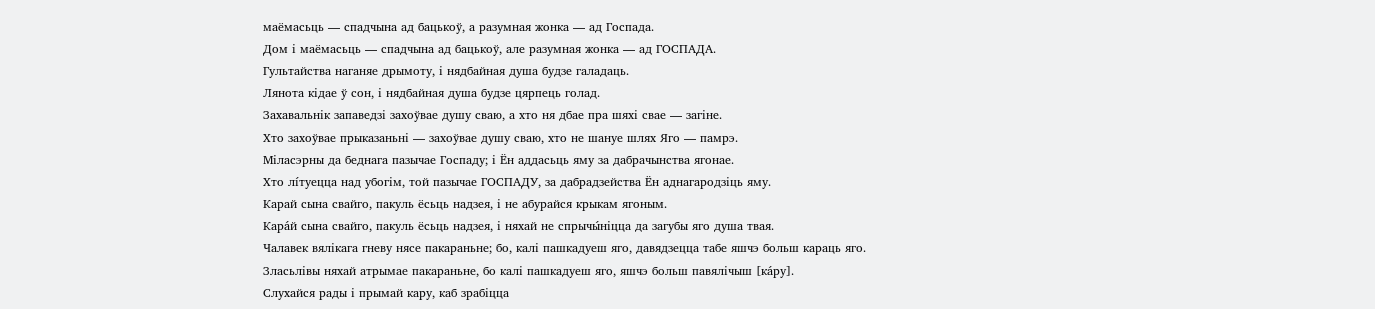маёмасьць — спадчына ад бацькоў, а разумная жонка — ад Госпада.
Дом і маёмасьць — спадчына ад бацькоў, але разумная жонка — ад ГОСПАДА.
Гультайства наганяе дрымоту, і нядбайная душа будзе галадаць.
Лянота кідае ў сон, і нядбайная душа будзе цярпець голад.
Захавальнік запаведзі захоўвае душу сваю, а хто ня дбае пра шяхі свае — загіне.
Хто захоўвае прыказаньні — захоўвае душу сваю, хто не шануе шлях Яго — памрэ.
Міласэрны да беднага пазычае Госпаду; і Ён аддасьць яму за дабрачынства ягонае.
Хто лі́туецца над убогім, той пазычае ГОСПАДУ, за дабрадзейства Ён аднагародзіць яму.
Карай сына свайго, пакуль ёсьць надзея, і не абурайся крыкам ягоным.
Кара́й сына свайго, пакуль ёсьць надзея, і няхай не спрычы́ніцца да загубы яго душа твая.
Чалавек вялікага гневу нясе пакараньне; бо, калі пашкадуеш яго, давядзецца табе яшчэ больш караць яго.
Зласьлівы няхай атрымае пакараньне, бо калі пашкадуеш яго, яшчэ больш павялічыш [ка́ру].
Слухайся рады і прымай кару, каб зрабіцца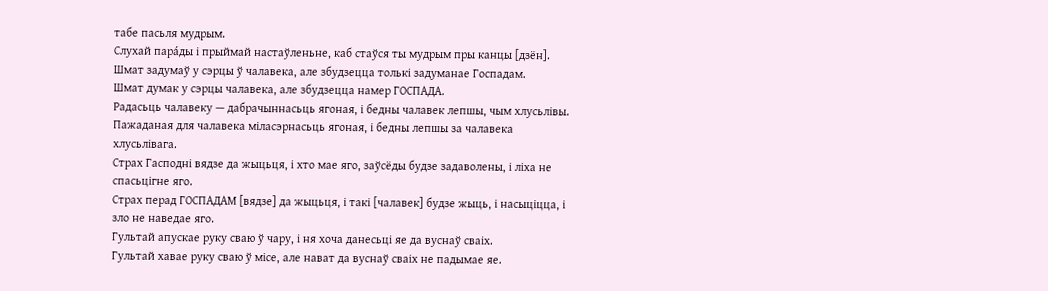табе пасьля мудрым.
Слухай пара́ды і прыймай настаўленьне, каб стаўся ты мудрым пры канцы [дзён].
Шмат задумаў у сэрцы ў чалавека, але збудзецца толькі задуманае Госпадам.
Шмат думак у сэрцы чалавека, але збудзецца намер ГОСПАДА.
Радасьць чалавеку — дабрачыннасьць ягоная, і бедны чалавек лепшы, чым хлусьлівы.
Пажаданая для чалавека міласэрнасьць ягоная, і бедны лепшы за чалавека хлусьлівага.
Страх Гасподні вядзе да жыцьця, і хто мае яго, заўсёды будзе задаволены, і ліха не спасьцігне яго.
Страх перад ГОСПАДАМ [вядзе] да жыцьця, і такі [чалавек] будзе жыць, і насыціцца, і зло не наведае яго.
Гультай апускае руку сваю ў чару, і ня хоча данесьці яе да вуснаў сваіх.
Гультай хавае руку сваю ў місе, але нават да вуснаў сваіх не падымае яе.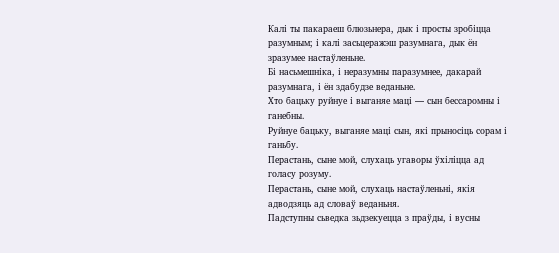Калі ты пакараеш блюзьнера, дык і просты зробіцца разумным; і калі засьцеражэш разумнага, дык ён зразумее настаўленьне.
Бі насьмешніка, і неразумны паразумнее, дакарай разумнага, і ён здабудзе веданьне.
Хто бацьку руйнуе і выганяе маці — сын бессаромны і ганебны.
Руйнуе бацьку, выганяе маці сын, які прыносіць сорам і ганьбу.
Перастань, сыне мой, слухаць угаворы ўхіліцца ад голасу розуму.
Перастань, сыне мой, слухаць настаўленьні, якія адводзяць ад словаў веданьня.
Падступны сьведка зьдзекуецца з праўды, і вусны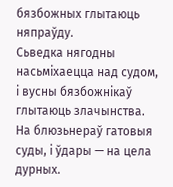бязбожных глытаюць няпраўду.
Сьведка нягодны насьміхаецца над судом, і вусны бязбожнікаў глытаюць злачынства.
На блюзьнераў гатовыя суды, і ўдары — на цела дурных.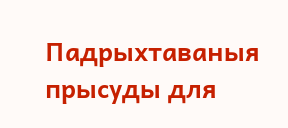Падрыхтаваныя прысуды для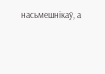насьмешнікаў, а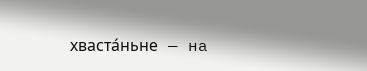хваста́ньне — на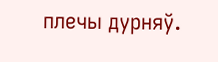плечы дурняў.